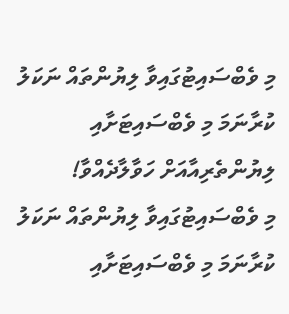މި ވެބްސައިޓުގައިވާ ލިޔުންތައް ނަކަލު ކުރާނަމަ މި ވެބްސައިޓަށާއި ލިޔުންތެރިއާއަށް ހަވާލާދެއްވާ!
މި ވެބްސައިޓުގައިވާ ލިޔުންތައް ނަކަލު ކުރާނަމަ މި ވެބްސައިޓަށާއި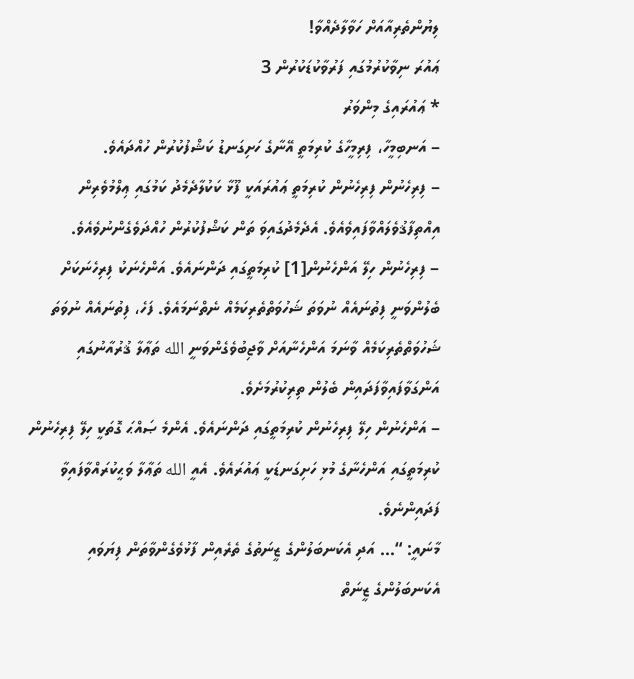ލިޔުންތެރިއާއަށް ހަވާލާދެއްވާ!
ޢައުރަ ނިވާކުރުމުގައި ފަރުވާކުޑަކުރުން 3
* ޢައުރައިގެ މިންވަރު
– އަނބިމީހާ، ފިރިމީހާގެ ކުރިމަތީ އޭނާގެ ހަށިގަނޑު ކަޝްފުކުރުން ހުއްދައެވެ.
– ފިރިހެނުން ފިރިހެނުން ކުރިމަތީ ޢައުރައަކީ ފޫޅާ ކަކުލާދެމެދު ކަމުގައި ޢިލްމުވެރިން އިއްތިފާޤުވެލައްވާފައިވެއެވެ. އެދެމެދުގައިވަ ތަން ކަޝްފުކުރުން ހުއްދަވެގެންނުވެއެވެ.
– ފިރިހެނުން ހިލޭ އަންހެނުން[1] ކުރިމަތީގައި ދަންނައެވެ. އަންހެނަކު ފިރިހެނަކަށް ބެލުންވަނީ ފިތުނައެއް ނުވަތަ ޝަހުވަތްތެރިކަމެއް ނެތްނަމައެވެ. ފަހެ، ފިތުނައެއް ނުވަތަ ޝަހުވަތްތެރިކަމެއް ވާނަމަ އަންހެނާއަށް ވާޖިބުވެގެންވަނީ الله ތަޢާލާ ޤުރުއާނުގައި އަންގަވާފައިވާފަދައިން ބެލުން ތިރިކުރުމަށެވެ.
– އަންހެނުން ހިލޭ ފިރިހެނުން ކުރިމަތީގައި ދަންނައެވެ. އެންމެ ޞައްޙަ ގޮތަކީ ހިލޭ ފިރިހެނުން ކުރިމަތީގައި އަންހެނާގެ މުޅި ހަށިގަނޑަކީ ޢައުރައެވެ. އެއީ الله ތަޢާލާ ވަޙީކުރައްވާފައިވާ ފަދައިންނެވެ.
މާނައީ: “… އަދި އެކަނބަލުންގެ ޒީނަތުގެ ތެރެއިން ފާޅުވެގެންވާތަން ފިޔަވައި އެކަނބަލުންގެ ޒީނަތް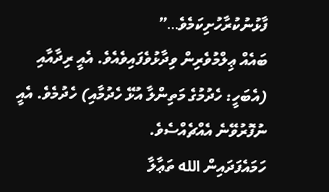ފާޅުނުކުރާހުށިކަމެވެ…”
ބައެއް ޢިލްމުވެރިން ވިދާޅުވެފައިވެއެވެ. އެއީ ރިދާއާއި (އެބަހީ: ހެދުމުގެ މަތިންލާ އުޅޭ ހެދުމާއި) ހެދުމެވެ. އެއީ ނުފޮރުވޭނެ އެއްޗެއްސެވެ.
ހަމައެފަދައިން الله ތަޢާލާ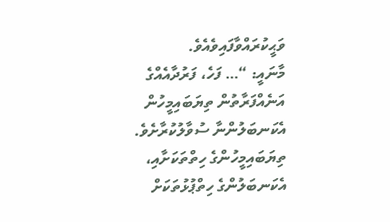ވަޙީކުރައްވާފައިވެއެވެ.
މާނައީ: “… ފަހެ، ފަރުދާއެއްގެ އަނެއްފަރާތުން ތިޔަބައިމީހުން އެކަނބަލުންނާ ސުވާލުކުރާށެވެ. ތިޔަބައިމީހުންގެ ހިތްތަކަށާއި، އެކަނބަލުންގެ ހިތްޕުޅުތަކަށް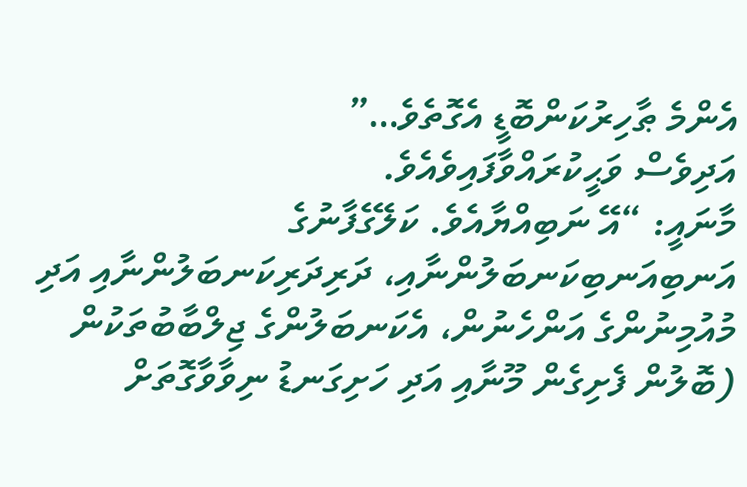އެންމެ ޠާހިރުކަންބޮޑީ އެގޮތެވެ…”
އަދިވެސް ވަޙީކުރައްވާފައިވެއެވެ.
މާނައީ: “އޭ ނަބިއްޔާއެވެ. ކަލޭގެފާނުގެ އަނބިއަނބިކަނބަލުންނާއި، ދަރިދަރިކަނބަލުންނާއި އަދި މުއުމިނުންގެ އަންހެނުން، އެކަނބަލުންގެ ޖިލްބާބުތަކުން (ބޮލުން ފެށިގެން މޫނާއި އަދި ހަށިގަނޑު ނިވާވާގޮތަށް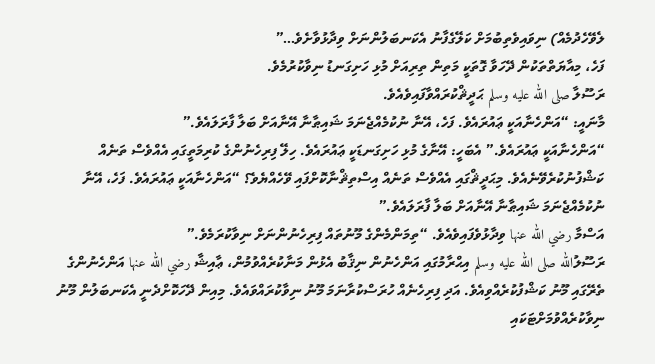ލެވޭހެދުމެއް) ނިވައިވެތިބުމަށް ކަލޭގެފާނު އެކަނބަލުންނަށް ވިދާޅުވާށެވެ…”
ފަހެ، މިއާޔަތްތަކުން ދޭހަވާ ގޮތަކީ މަތިން ތިރިއަށް މުޅި ހަށިގަނޑު ނިވާކުރުމެވެ.
ރަސޫލާ صلى الله عليه وسلم ޙަދީޘްކުރައްވާފައިވެއެވެ.
މާނައީ: “އަންހެނާއަކީ ޢައުރައެވެ. ފަހެ، އޭނާ ނުކުމެއްޖެނަމަ ޝައިޠާނާ އޭނާއަށް ބަލާ ފާރަލައެވެ.”
“އަންހެނާއަކީ ޢައުރައެވެ.” އެބަހީ: އޭނާގެ މުޅި ހަށިގަނޑަކީ ޢައުރައެވެ. ހިލޭ ފިރިހެނުންގެ ކުރިމަތީގައި އެއްވެސް ތަނެއް ކަޝްފުނުކުރެވޭނެއެވެ. މިޙަދީޘްގައި އެއްވެސް ތަނެއް އިސްތިޘްނާކޮށްފައި ވޭހެއްޔެވެ؟ “އަންހެނާއަކީ ޢައުރައެވެ. ފަހެ، އޭނާ ނުކުމެއްޖެނަމަ ޝައިޠާނާ އޭނާއަށް ބަލާ ފާރަލައެވެ.”
އަސްމާ رضي الله عنها ވިދާޅުވެފައިވެއެވެ. “ތިމަންމެންގެ މޫނުތައް ފިރިހެނުންނަށް ނިވާކުރަމެވެ.”
ރަސޫލުالله صلى الله عليه وسلم އިޙްރާމުގައި އަންހެނުން ނިޤާބު އެޅުން މަނާކުރެއްވުމުން، ޢާއިޝާ رضي الله عنها އަންހެނުންގެ ތެރޭގައި މޫނު ކަޝްފުކުރެއްވިއެވެ. އަދި ފިރިހެނެއް ހުރަސްކުރާނަމަ މޫނު ނިވާކުރައްވައެވެ. މިއިން ދޭހަކޮށްދެނީ އެކަނބަލުން މޫނު ނިވާކުރެއްވުމަށްޓަކައި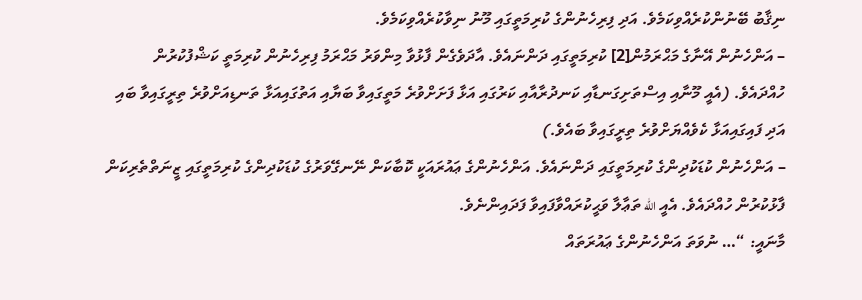ނިޤާބު ބޭނުންކުރެއްވިކަމެވެ. އަދި ފިރިހެނުންގެ ކުރިމަތީގައި މޫނު ނިވާކުރެއްވިކަމެވެ.
– އަންހެނުން އޭނާގެ މަޙްރަމުން[2] ކުރިމަތީގައި ދަންނައެވެ. އާދަވެގެން ފާޅުވާ މިންވަރު މަޙްރަމު ފިރިހެނުން ކުރިމަތީ ކަޝްފުކުރުން ހުއްދައެވެ. (އެއީ މޫނާއި އިސްތަށިގަނޑާއި ކަނދުރާއާއި ކަރުގައި އަޅާ ފަށަށްވުރެ މަތީގައިވާ ބަޔާއި އަތުގައިއަޅާ ތަނޑިއަށްވުރެ ތިރީގައިވާ ބައި އަދި ފައިގައިއަޅާ ކެވެއްޔަށްވުރެ ތިރީގައިވާ ބައެވެ.)
– އަންހެނުން ކުޑަކުދިންގެ ކުރިމަތީގައި ދަންނައެވެ. އަންހެނުންގެ ޢައުރައަކީ ކޮބާކަން ނޭނގޭވަރުގެ ކުޑަކުދިންގެ ކުރިމަތީގައި ޒީނަތްތެރިކަން ފާޅުކުރުން ހުއްދައެވެ. އެއީ الله ތަޢާލާ ވަޙީކުރައްވާފައިވާ ފަދައިންނެވެ.
މާނައީ: “… ނުވަތަ އަންހެނުންގެ ޢައުރަތައް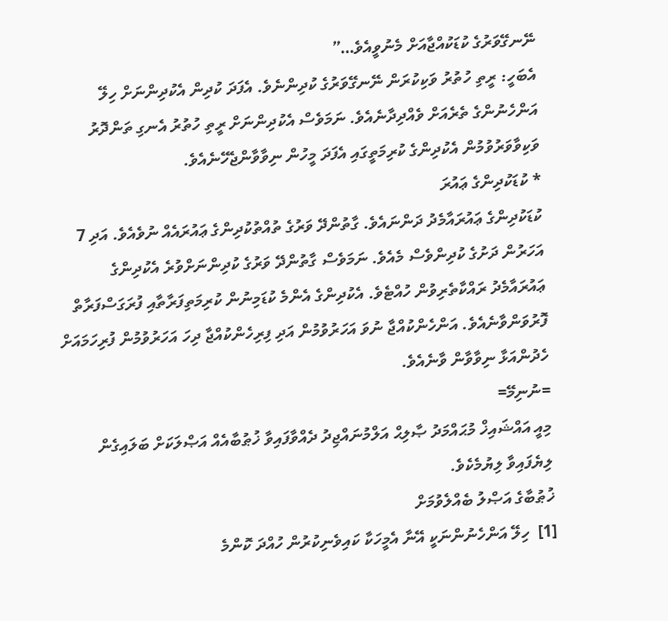ނޭނގޭވަރުގެ ކުޑަކުއްޖާއަށް މެނުވީއެވެ…”
އެބަހީ: ރީތި ހުތުރު ވަކިކުރަން ނޭނގޭވަރުގެ ކުދިންނެވެ. އެފަދަ ކުދިން އެކުދިންނަށް ހިލޭ އަންހެނުންގެ ތެރެއަށް ވެއްދިދާނެއެވެ. ނަމަވެސް އެކުދިންނަށް ރީތި ހުތުރު އެނގި ތަންދޮރު ވަކިވާވަރުވުމުން އެކުދިންގެ ކުރިމަތީގައި އެފަދަ މީހުން ނިވާވާންޖެހޭނެއެވެ.
* ކުޑަކުދިންގެ ޢައުރަ
ކުޑަކުދިންގެ ޢައުރައާމެދު ދަންނައެވެ. ގާތުންދޭ ވަރުގެ ތުއްތުކުދިންގެ ޢައުރައެއް ނުވެއެވެ. އަދި 7 އަހަރުން ދަށުގެ ކުދިންވެސް މެއެވެ. ނަމަވެސް ގާތުންދޭ ވަރުގެ ކުދިންނަށްވުރެ އެކުދިންގެ ޢައުރައާމެދު ރައްކާތެރިވުން ހުއްޓެވެ. އެކުދިންގެ އެންމެ ކުޑަމިނުން ކުރިމަތިފަރާތާއި ފުރަގަސްފަރާތް ފޮރުވަންވާނެއެވެ. އަންހެންކުއްޖާ ނުވަ އަހަރުވުމުން އަދި ފިރިހެންކުއްޖާ ދިހަ އަހަރުވުމުން ފުރިހަމައަށް ހެދުންއަޅާ ނިވާވާން ވާނެއެވެ.
=ނުނިމޭ=
މިއީ އައްޝައިޚް މުޙައްމަދު ޞާލިޙް އަލްމުނައްޖިދު ދެއްވާފައިވާ ޚުޠުބާއެއް އަޞްލަކަށް ބަލައިގެން ލިޔެފައިވާ ލިޔުމެކެވެ.
ޚުޠުބާގެ އަޞްލު ބެއްލެވުމަށް
[1]  ހިލޭ އަންހެނުންނަކީ އޭނާ އެމީހަކާ ކައިވެނިކުރުން ހުއްދަ ކޮންމެ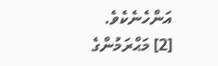އަންހެނެކެވެ.
[2] މަޙްރަމުންގެ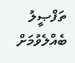ތަފްޞީލު ބެއްލެވުމަށް